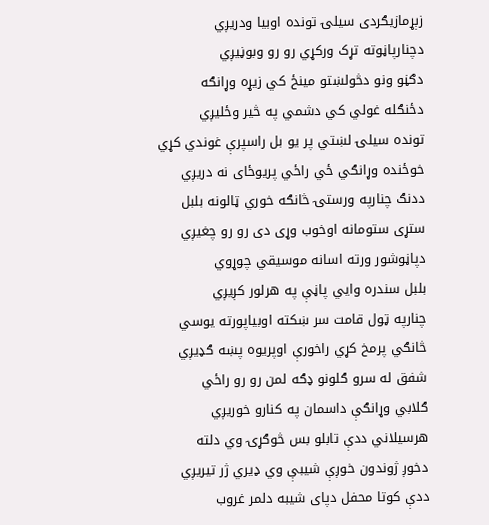زېړمازيګردى سيلۍ تونده اوبيا ودريږي
دچنارپاڼوته تړک ورکړي رو رو وبوڼيږي
دګڼو ونو دڅولښتو مينځ کي زيړه وړانګه
دځنګله غولي کي دشمي په څير وځليږي
تونده سيلۍ لښتي پر يو بل راسپرې غوندي کړي
خوځنده وړانګي ځي راځي پريوځاى نه دريږي
ددنګ چنارپه ورستۍ څانګه خوري ټالونه بلبل
ستړى ستومانه اوخوب وړى دى رو رو چغيږي
دپاڼوشور ورته اسانه موسيقي چوړوي
بلبل سندره وايي پاڼې په هرلور کږيږي
چنارپه ټول قامت سر ښکته اوبياپورته يوسي
څانګي پرمخ کړي راخورې اوپريوه پښه ګډيږي
شفق له سرو ګلونو ډګه لمن رو رو راځي
ګلابي وړانګې داسمان په کنارو خوريږي
هرسيلاني ددې تابلو بس څوګړۍ وي دلته
دخوږ ژوندون خوږې شيبې وي ډيري ژر تيريږي
ددې کوتا محفل دپاى شيبه دلمر غروب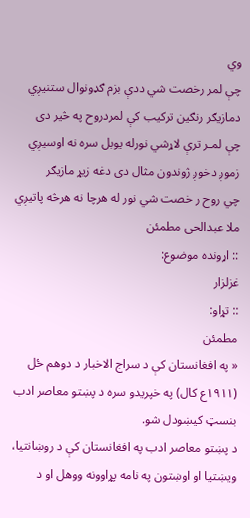وي
چې لمر رخصت شي ددې بزم ګډونوال ستنيږي
دمازيګر رنګين ترکيب کې لمردروح په څير دى
چې لمـر ترې لاړشي نورله يوبل سره نه اوسيږي
زموږ دخوږ ژوندون مثال دى دغه زيړ مازيګر
چي روح ر خصت شي نور له هرچا نه هرڅه پاتيږي
ملا عبدالحی مطمئن
:: اړونده موضوع:
غزلزار
:: تړاو:
مطمئن
« په افغانستان کې د سراج الاخبار د دوهم ځل (۱۹۱۱ع کال) په خپریدو سره د پښتو معاصر ادب بنسټ کيښودل شو.
د پښتو معاصر ادب په افغانستان کې د روښانتيا، ويښتیا او اوښتون په نامه پړاوونه ووهل او د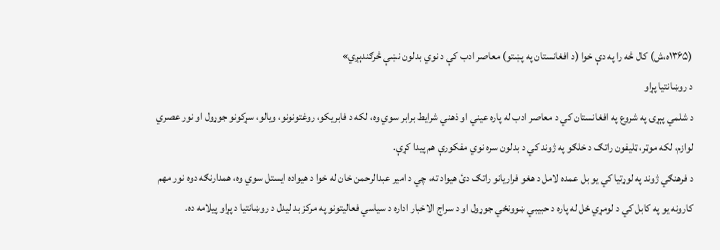(۱۳۶۵ه،ش) کال څه را په دې خوا (د افغانستان په پښتو) معاصر ادب کې د نوي بدلون نښې څرګندېږي»
د روښانتیا پړاو
د شلمي پېړۍ په شروع په افغانستان کي د معاصر ادب له پاره عیني او ذهني شرایط برابر سوي وه، لکه د فابريکو، روغتونونو، ويالو، سړکونو جوړول او نور عصري لوازم، لکه موټر، ټلیفون راتګ د خلګو په ژوند کي د بدلون سره نوي مفکورې هم پيدا کړې.
د فرهنګي ژوند په لوړتیا کي یو بل عمده لامل د هغو فراریانو راتګ دئ هیواد ته، چي د امیر عبدالرحمن خان له خوا د هيواده ایستل سوي وه، همدارنګه دوه نور مهم کارونه یو په کابل کي د لومړي ځل له پاره د حبیبي ښوونځي جوړول او د سراج الاخبار اداره د سیاسي فعالیتونو په مرکز بد لیدل د روښانتیا د پړاو پیلامه ده.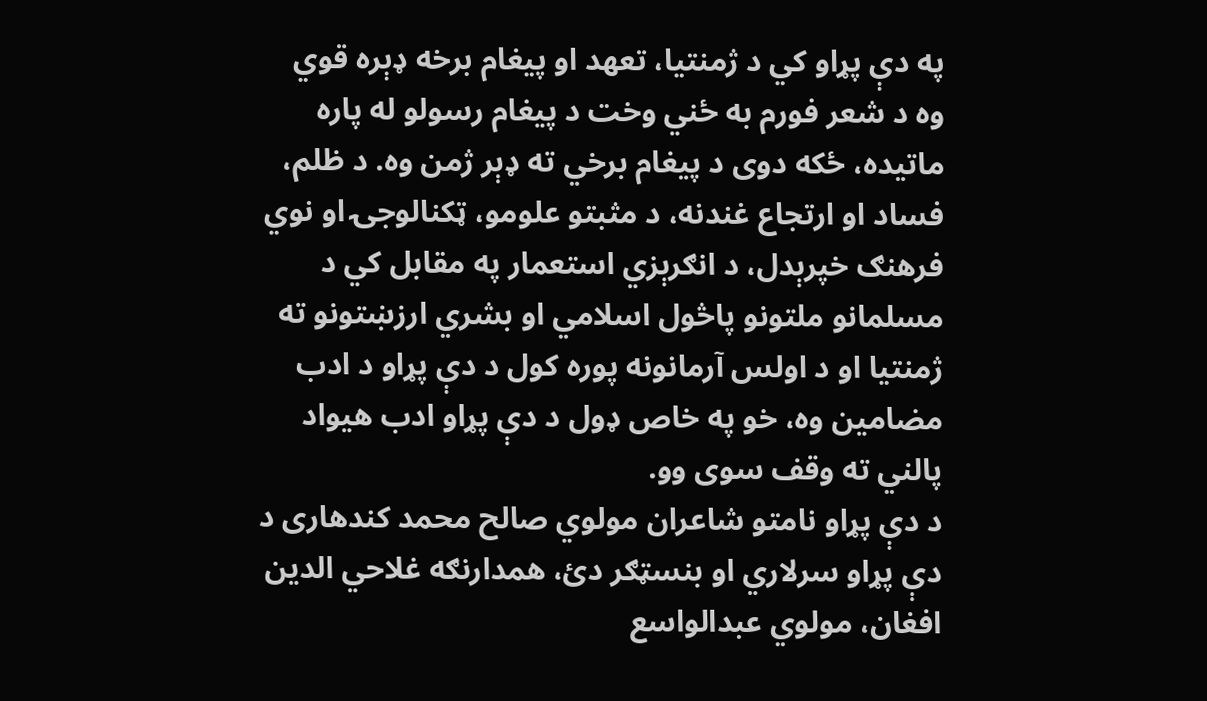په دې پړاو کي د ژمنتیا، تعهد او پیغام برخه ډېره قوي وه د شعر فورم به ځني وخت د پيغام رسولو له پاره ماتيده، ځکه دوی د پيغام برخي ته ډېر ژمن وه. د ظلم، فساد او ارتجاع غندنه، د مثبتو علومو، ټکنالوجۍ او نوي فرهنګ خپرېدل، د انګرېزي استعمار په مقابل کي د مسلمانو ملتونو پاڅول اسلامي او بشري ارزښتونو ته ژمنتيا او د اولس آرمانونه پوره کول د دې پړاو د ادب مضامین وه، خو په خاص ډول د دې پړاو ادب هیواد پالني ته وقف سوی وو.
د دې پړاو نامتو شاعران مولوي صالح محمد کندهاری د دې پړاو سرلاري او بنسټګر دئ، همدارنګه غلاحي الدين افغان، مولوي عبدالواسع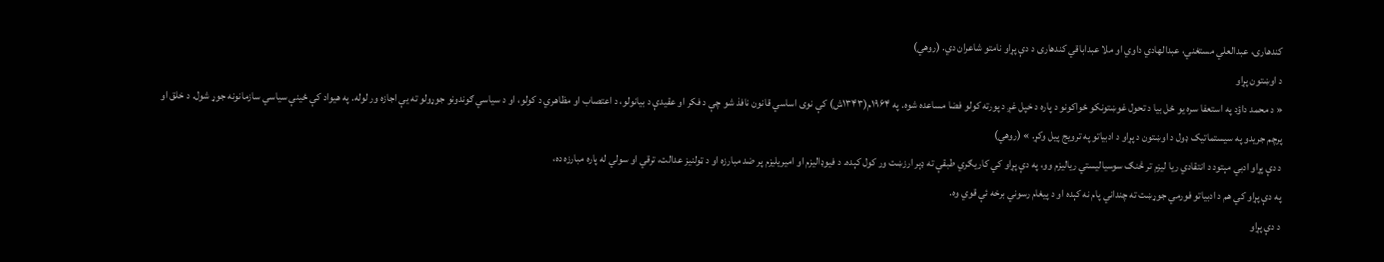کندهاری، عبدالعلي مستغني، عبدالهادي داوي او ملا عبداباقي کندهاری د دې پړاو نامتو شاعران دي. (روهي)
د اوښتون پړاو
« د محمد داؤد په استعفا سره يو ځل بیا د تحول غوښتونکو ځواکونو د پاره د خپل غږ د پورته کولو فضا مساعده شوه. په ۱۹۶۴م(۱۳۴۳ش) کې نوی اساسي قانون نافذ شو چې د فکر او عقیدې د بیانولو، د اعتصاب او مظاهري د کولو، او د سیاسي ګوندونو جوړولو ته يې اجازه ور لوله. په هیواد کې ځینې سیاسي سازمانونه جوړ شول. د خلق او پرچم جریدو په سیستماتیک ډول د اوښتون د پړاو د ادبیاتو په ترویج پيل وکړ. » (روهي)
د دې پړاو ادبي مېتود د انتقادي ریا لیزم تر څنګ سوسیالیستي ریالیزم وو، په دې پړاو کي کاريګري طبقې ته ډېر ارزښت ور کول کېده. د فیوډالیزم او امیریلیزم پر ضد مبارزه او د ټولنیز عدالت، ترقي او سولي له پاره مبارزه ده،
په دې پړاو کي هم د ادبیاتو فورمي جوړښت ته چنداني پام نه کېده او د پيغام رسوني برخه ئې قوي وه.
د دې پړاو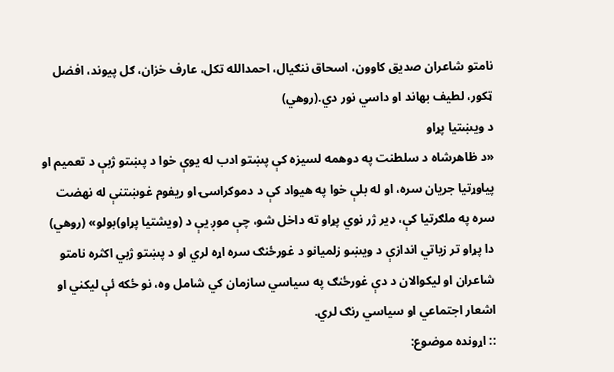نامتو شاعران صدیق کاوون، اسحاق ننګیال، احمدالله تکل، عارف خزان، ګل پيوند، افضل ټکور، لطیف بهاند او داسي نور دي.(روهي)
د ويښتیا پړاو
«د ظاهرشاه د سلطنت په دوهمه لسیزه کې پښتو ادب له يوې خوا د پښتو ژبې د تعمیم او پیاوړتیا جریان سره، او له بلې خوا په هیواد کې د دموکراسۍ او ريفوم غوښتنې له نهضت سره په ملګرتیا کې، ډير ژر نوي پړاو ته داخل شو، چې موږ يې د (ويشتیا پړاو)بولو» (روهي)
دا پړاو تر زیاتي اندازې د ويښو زلمیانو د غورځنګ سره اړه لري او د پښتو ژبي اکثره نامتو شاعران او لیکوالان د دې غورځنګ په سیاسي سازمان کي شامل وه، نو ځکه ئې لیکني او اشعار اجتماعي او سیاسي رنګ لري.
:: اړونده موضوع: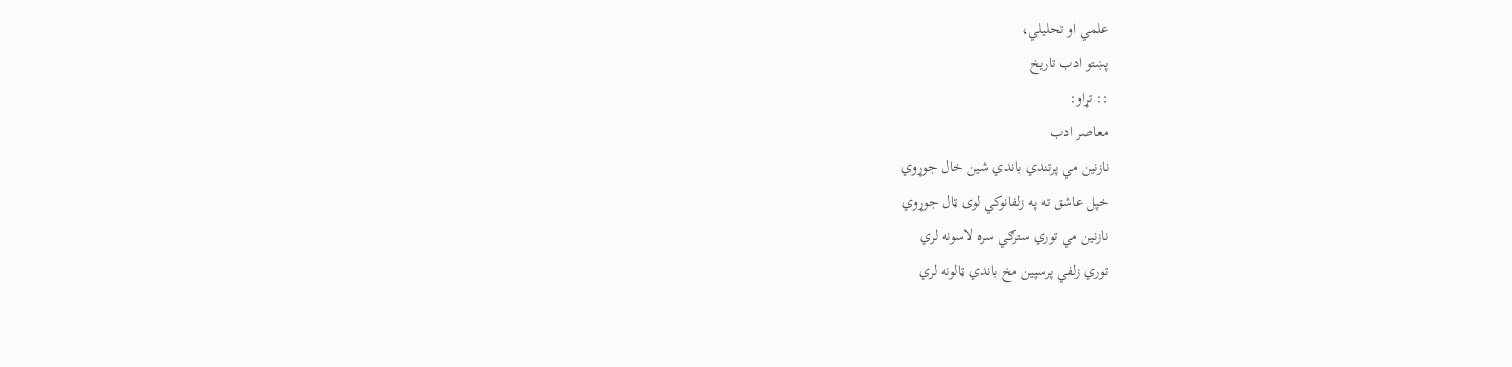علمي او تحليلي،
پښتو ادب تاریخ
:: تړاو:
معاصر ادب
نازنین مي پرتندي باندي شین خال جوړوي
خپل عاشق ته په زلفانوکي لوی ټال جوړوي
نازنین مي توري سترګي سره لاسونه لري
توري زلفي پرسپین مخ باندي ټالونه لري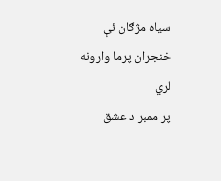سیاه مژګان ئې خنجران پرما وارونه لري
پر ممبر د عشق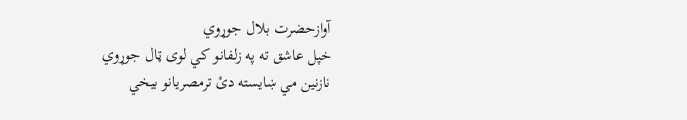آوازحضرت بلال جوړوي
خپل عاشق ته په زلفانو کي لوی ټال جوړوي
نازنین مي ښایسته دئ ترمصریانو بیخي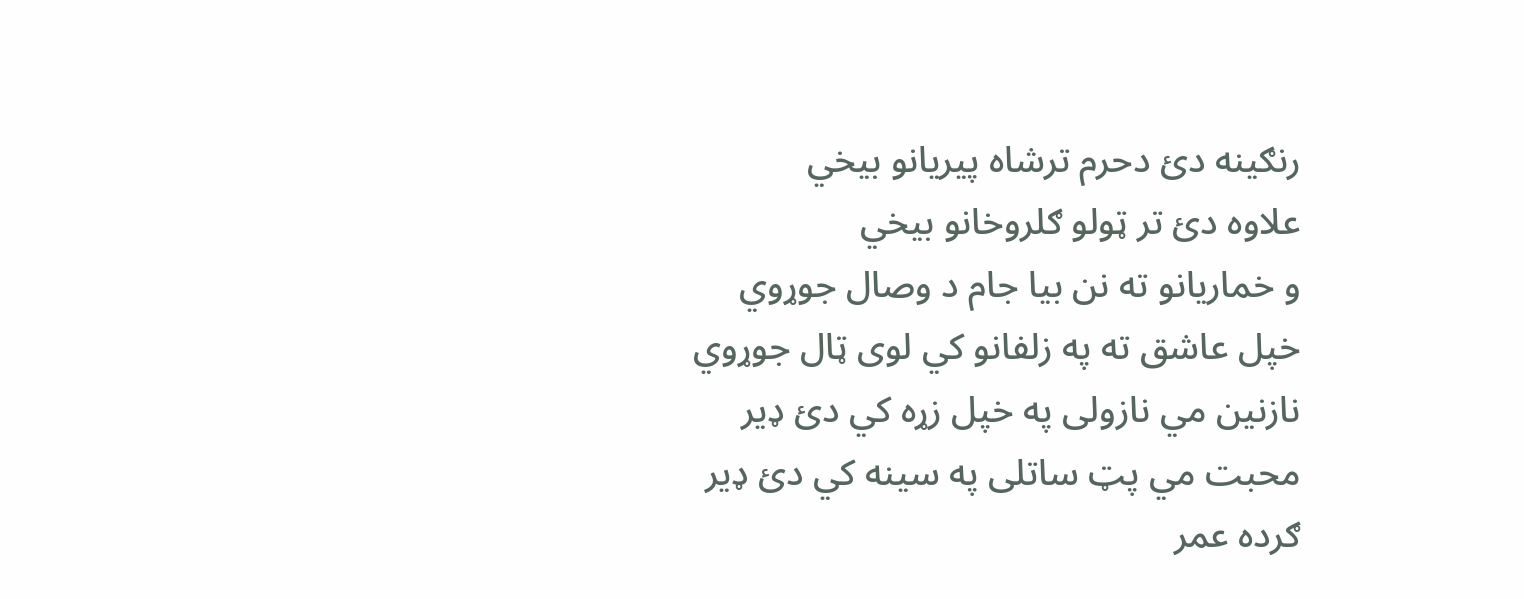رنګینه دئ دحرم ترشاه پیریانو بیخي
علاوه دئ تر ټولو ګلروخانو بیخي
و خماریانو ته نن بیا جام د وصال جوړوي
خپل عاشق ته په زلفانو کي لوی ټال جوړوي
نازنین مي نازولی په خپل زړه کي دئ ډیر
محبت مي پټ ساتلی په سینه کي دئ ډیر
ګرده عمر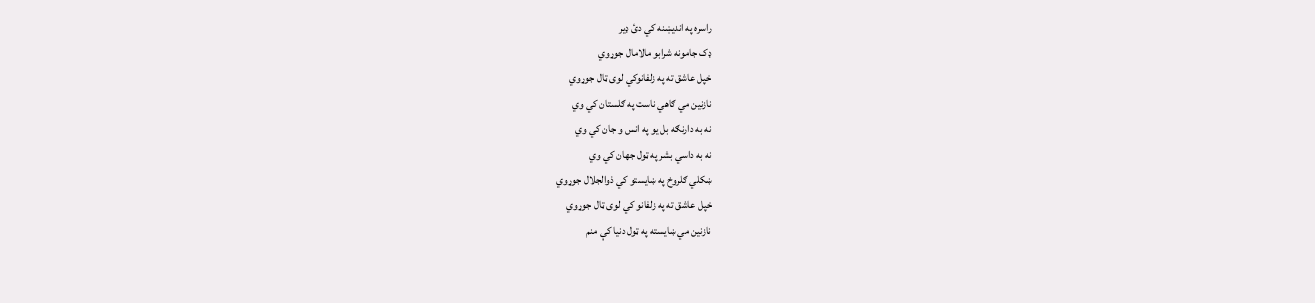راسره په انديښنه کي دئ ډیر
ډک جامونه شرابو مالامال جوړوي
خپل عاشق ته په زلفانوکي لوی ټال جوړوي
نازنین مي ګاهي ناست په ګلستان کي وي
نه به دارنګه بل یو په انس و جان کي وي
نه به داسي بشر په ټول جهان کي وي
ښکلي ګلروخ په ښایستو کي ذوالجلال جوړوي
خپل عاشق ته په زلفانو کي لوی ټال جوړوي
نازنین مي ښایسته په ټول دنیا کې منم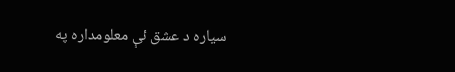سیاره د عشق ئې معلومداره په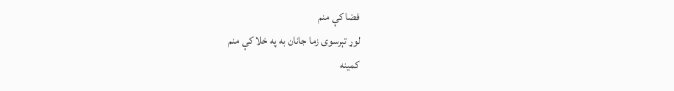فضا کې منم
لوړ تېرسوی زما جانان به په خلا کې منم
کمینه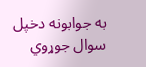به جوابونه دخپل سوال جوړوي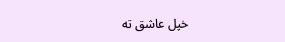خپل عاشق ته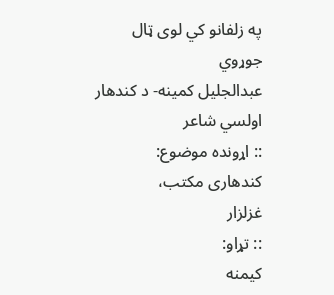په زلفانو کي لوی ټال جوړوي
عبدالجلیل کمینه- د کندهار اولسي شاعر
:: اړونده موضوع:
کندهاری مکتب،
غزلزار
:: تړاو:
کیمنه